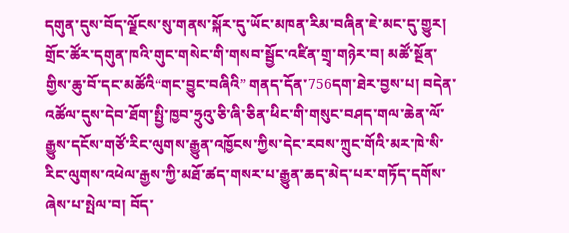དགུན་དུས་བོད་ལྗོངས་སུ་གནས་སྐོར་དུ་ཡོང་མཁན་རིམ་བཞིན་ཇེ་མང་དུ་གྱུར། གྲོང་ཚོར་དགུན་ཁའི་གུང་གསེང་གི་གསབ་སྦྱོང་འཛིན་གྲྭ་གཉེར་བ། མཚོ་སྔོན་གྱིས་ཆུ་བོ་དང་མཚོའི“གང་བྱུང་བཞིའི” གནད་དོན་756དག་ཐེར་བྱས་པ། བདེན་འཚོལ་དུས་དེབ་ཐོག་སྤྱི་ཁྱབ་ཧྲུའུ་ཅི་ཞི་ཅིན་ཕིང་གི་གསུང་བཤད་གལ་ཆེན་ལོ་རྒྱུས་དངོས་གཙོ་རིང་ལུགས་རྒྱུན་འཁྱོངས་ཀྱིས་དེང་རབས་ཀྲུང་གོའི་མར་ཁེ་སི་རིང་ལུགས་འཕེལ་རྒྱས་ཀྱི་མཐོ་ཚད་གསར་པ་རྒྱུན་ཆད་མེད་པར་གཏོད་དགོས་ཞེས་པ་སྤེལ་བ། བོད་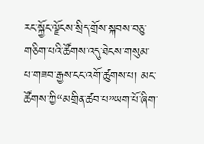རང་སྐྱོང་ལྗོངས་སྲིད་གྲོས་སྐབས་བཅུ་གཅིག་པའི་ཚོགས་འདུ་ཐེངས་གསུམ་པ་གཟབ་རྒྱས་ངང་འགོ་ཚུགས་པ། མང་ཚོགས་ཀྱི“མགྲིན་ཚབ་པ”ཡག་པོ་ཞིག་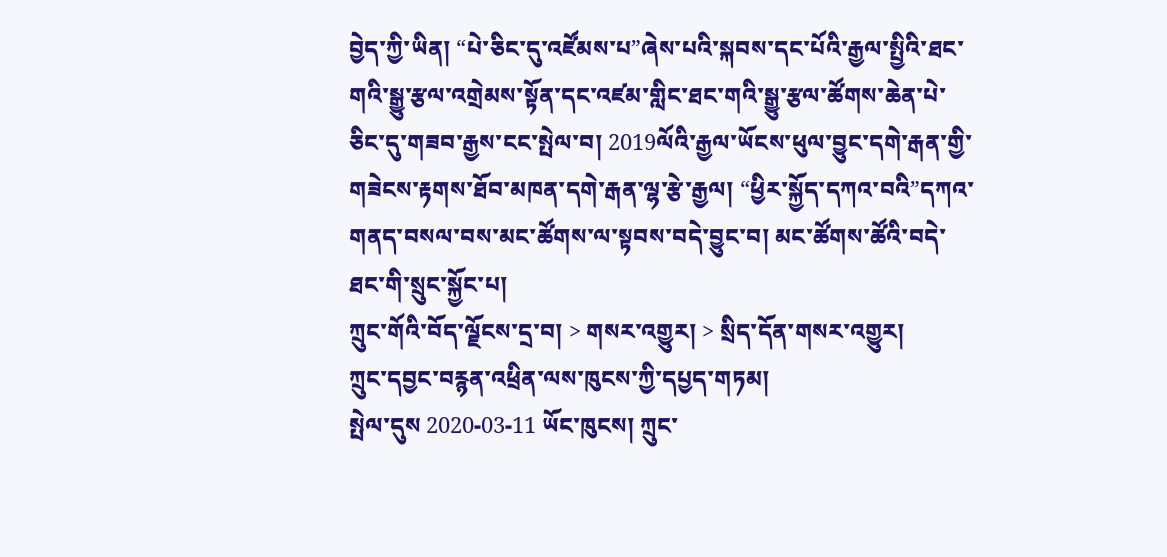བྱེད་ཀྱི་ཡིན། “པེ་ཅིང་དུ་འཛོམས་པ”ཞེས་པའི་སྐབས་དང་པོའི་རྒྱལ་སྤྱིའི་ཐང་གའི་སྒྱུ་རྩལ་འགྲེམས་སྟོན་དང་འཛམ་གླིང་ཐང་གའི་སྒྱུ་རྩལ་ཚོགས་ཆེན་པེ་ཅིང་དུ་གཟབ་རྒྱས་ངང་སྤེལ་བ། 2019ལོའི་རྒྱལ་ཡོངས་ཕུལ་བྱུང་དགེ་རྒན་གྱི་གཟེངས་རྟགས་ཐོབ་མཁན་དགེ་རྒན་ལྷ་རྩེ་རྒྱལ། “ཕྱིར་སྐྱོད་དཀའ་བའི”དཀའ་གནད་བསལ་བས་མང་ཚོགས་ལ་སྟབས་བདེ་བྱུང་བ། མང་ཚོགས་ཚོའི་བདེ་ཐང་གི་སྲུང་སྐྱོང་པ།
ཀྲུང་གོའི་བོད་ལྗོངས་དྲ་བ། > གསར་འགྱུར། > སྲིད་དོན་གསར་འགྱུར།
ཀྲུང་དབྱང་བརྙན་འཕྲིན་ལས་ཁུངས་ཀྱི་དཔྱད་གཏམ།
སྤེལ་དུས 2020-03-11 ཡོང་ཁུངས། ཀྲུང་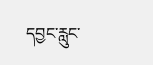དབྱང་རླུང་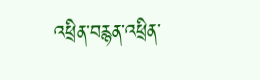འཕྲིན་བརྙན་འཕྲིན་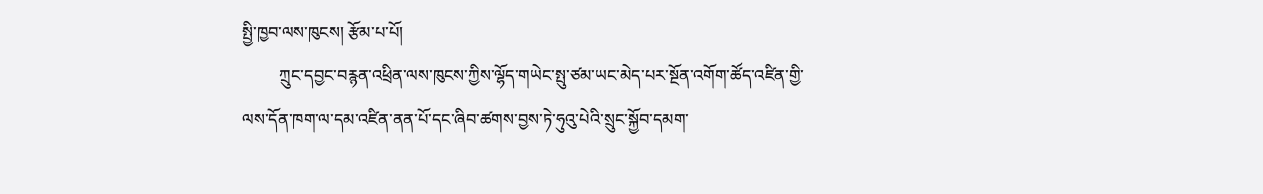སྤྱི་ཁྱབ་ལས་ཁུངས། རྩོམ་པ་པོ།
         ཀྲུང་དབྱང་བརྙན་འཕྲིན་ལས་ཁུངས་ཀྱིས་ལྷོད་གཡེང་སྤུ་ཙམ་ཡང་མེད་པར་སྔོན་འགོག་ཚོད་འཛིན་གྱི་ལས་དོན་ཁག་ལ་དམ་འཛིན་ནན་པོ་དང་ཞིབ་ཚགས་བྱས་ཏེ་ཧུའུ་པེའི་སྲུང་སྐྱོབ་དམག་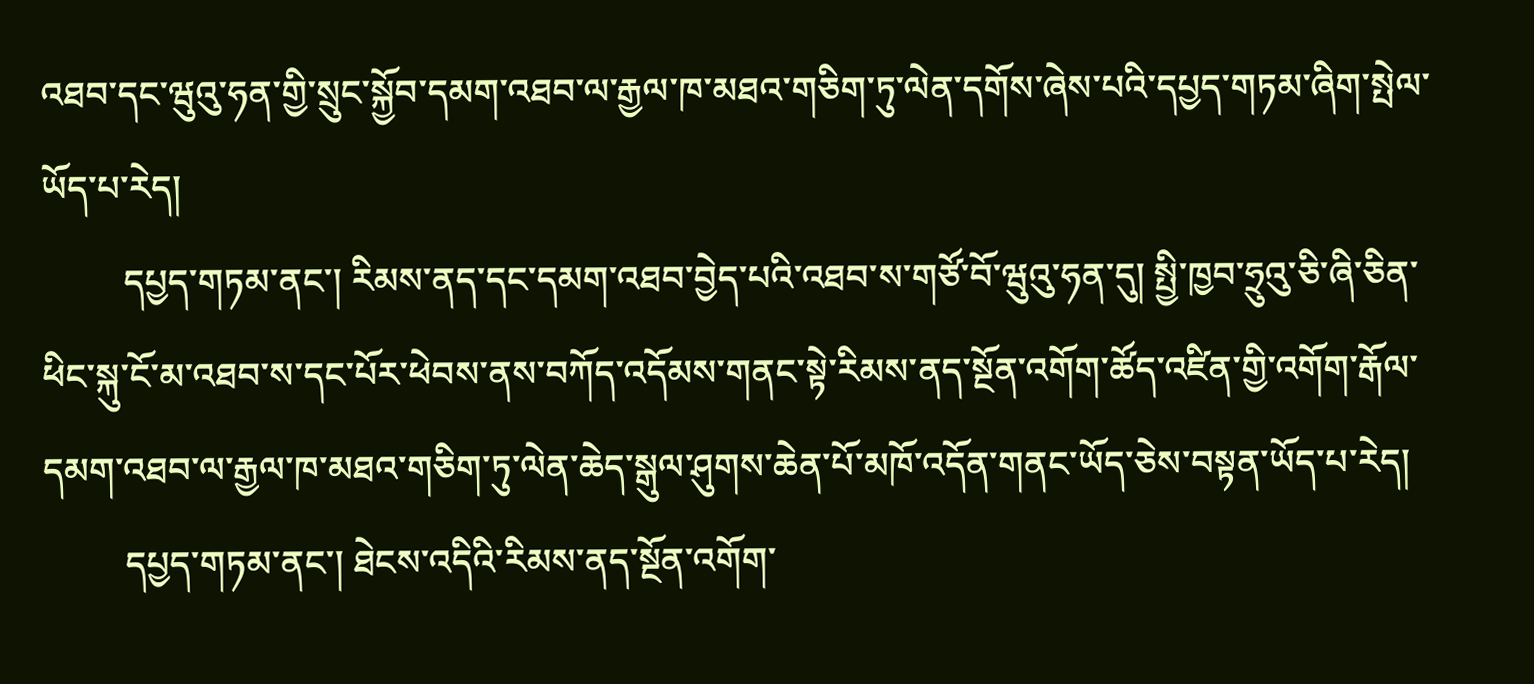འཐབ་དང་ཝུའུ་ཧན་གྱི་སྲུང་སྐྱོབ་དམག་འཐབ་ལ་རྒྱལ་ཁ་མཐའ་གཅིག་ཏུ་ལེན་དགོས་ཞེས་པའི་དཔྱད་གཏམ་ཞིག་སྤེལ་ཡོད་པ་རེད།
         དཔྱད་གཏམ་ནང་། རིམས་ནད་དང་དམག་འཐབ་བྱེད་པའི་འཐབ་ས་གཙོ་བོ་ཝུའུ་ཧན་དུ། སྤྱི་ཁྱབ་ཧྲུའུ་ཅི་ཞི་ཅིན་ཕིང་སྐུ་ངོ་མ་འཐབ་ས་དང་པོར་ཕེབས་ནས་བཀོད་འདོམས་གནང་སྟེ་རིམས་ནད་སྔོན་འགོག་ཚོད་འཛིན་གྱི་འགོག་རྒོལ་དམག་འཐབ་ལ་རྒྱལ་ཁ་མཐའ་གཅིག་ཏུ་ལེན་ཆེད་སྒུལ་ཤུགས་ཆེན་པོ་མཁོ་འདོན་གནང་ཡོད་ཅེས་བསྟན་ཡོད་པ་རེད།
         དཔྱད་གཏམ་ནང་། ཐེངས་འདིའི་རིམས་ནད་སྔོན་འགོག་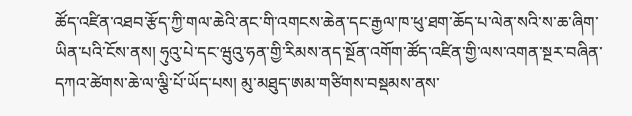ཚོད་འཛིན་འཐབ་རྩོད་ཀྱི་གལ་ཆེའི་ནང་གི་འགངས་ཆེན་དང་རྒྱལ་ཁ་ཕུ་ཐག་ཆོད་པ་ལེན་སའི་ས་ཆ་ཞིག་ཡིན་པའི་ངོས་ནས། ཧུའུ་པེ་དང་ཝུའུ་ཧན་གྱི་རིམས་ནད་སྔོན་འགོག་ཚོད་འཛིན་གྱི་ལས་འགན་སྔར་བཞིན་དཀའ་ཚེགས་ཆེ་ལ་ལྕི་པོ་ཡོད་པས། མུ་མཐུད་ཨམ་གཙིགས་བསྡམས་ནས་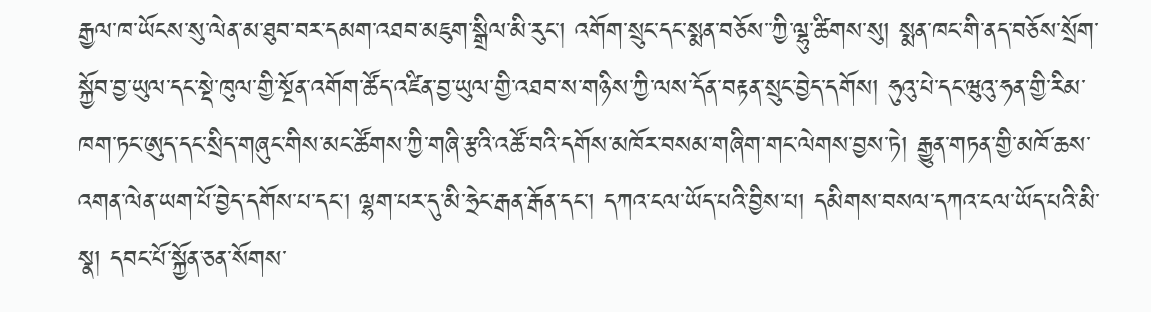རྒྱལ་ཁ་ཡོངས་སུ་ལེན་མ་ཐུབ་བར་དམག་འཐབ་མཇུག་སྒྲིལ་མི་རུང་། འགོག་སྲུང་དང་སྨན་བཅོས་་ཀྱི་ལྷུ་ཚིགས་སུ། སྨན་ཁང་གི་ནད་བཅོས་སྲོག་སྐྱོབ་བྱ་ཡུལ་དང་སྡེ་ཁུལ་གྱི་སྔོན་འགོག་ཚོད་འཛིན་བྱ་ཡུལ་གྱི་འཐབ་ས་གཉིས་ཀྱི་ལས་དོན་བརྟན་སྲུང་བྱེད་དགོས། ཧུའུ་པེ་དང་ཝུའུ་ཧན་གྱི་རིམ་ཁག་ཏང་ཨུད་དང་སྲིད་གཞུང་གིས་མང་ཚོགས་ཀྱི་གཞི་རྩའི་འཚོ་བའི་དགོས་མཁོར་བསམ་གཞིག་གང་ལེགས་བྱས་ཏེ། རྒྱུན་གཏན་གྱི་མཁོ་ཆས་འགན་ལེན་ཡག་པོ་བྱེད་དགོས་པ་དང་། ལྷག་པར་དུ་མི་ཧྲེང་རྒན་རྒོན་དང་། དཀའ་ངལ་ཡོད་པའི་བྱིས་པ། དམིགས་བསལ་དཀའ་ངལ་ཡོད་པའི་མི་སྣ། དབང་པོ་སྐྱོན་ཅན་སོགས་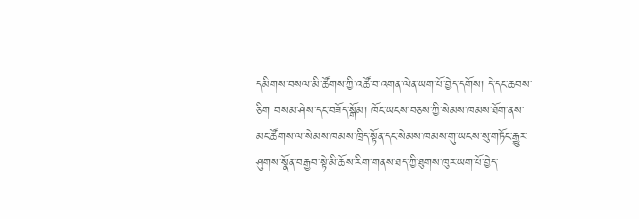དམིགས་བསལ་མི་ཚོགས་ཀྱི་འཚོ་བ་འགན་ལེན་ཡག་པོ་བྱེད་དགོས། དེ་དང་ཆབས་ཅིག བསམ་ཤེས་དང་བཟོད་སྒོམ། ཁོང་ཡངས་བཅས་ཀྱི་སེམས་ཁམས་ཐོག་ནས་མང་ཚོགས་ལ་སེམས་ཁམས་ཁྲིད་སྟོན་དང་སེམས་ཁམས་གུ་ཡངས་སུ་གཏོང་རྒྱུར་ཤུགས་སྣོན་བརྒྱབ་སྟེ་མི་ཆོས་རིག་གནས་ཐད་ཀྱི་ཐུགས་ཁུར་ཡག་པོ་བྱེད་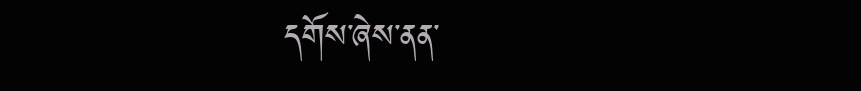དགོས་ཞེས་ནན་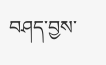བཤད་བྱས་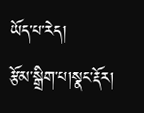ཡོད་པ་རེད།
རྩོམ་སྒྲིག་པ།སྣང་རྡོར།